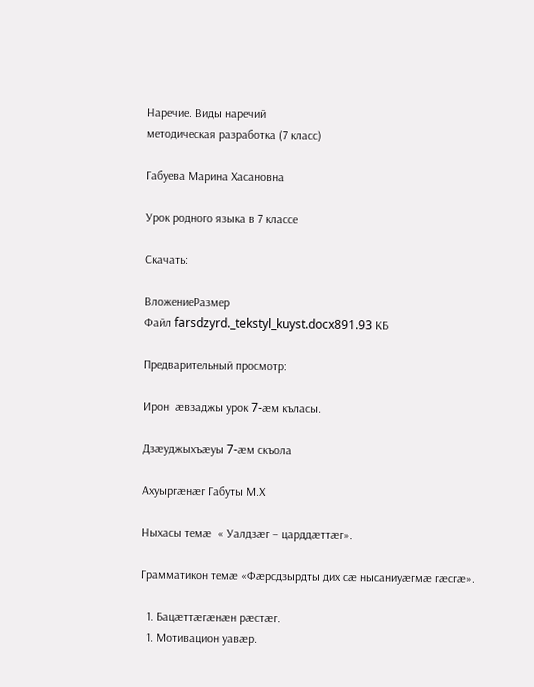Наречие. Виды наречий
методическая разработка (7 класс)

Габуева Марина Хасановна

Урок родного языка в 7 классе

Скачать:

ВложениеРазмер
Файл farsdzyrd._tekstyl_kuyst.docx891.93 КБ

Предварительный просмотр:

Ирон  æвзаджы урок 7-æм къласы.

Дзæуджыхъæуы 7-æм скъола

Ахуыргæнæг Габуты М.Х

Ныхасы темæ  « Уалдзæг – царддæттæг».

Грамматикон темæ «Фæрсдзырдты дих сӕ нысаниуӕгмӕ гӕсгӕ».

  1. Бацæттæгæнæн рæстæг.
  1. Мотивацион уавӕр.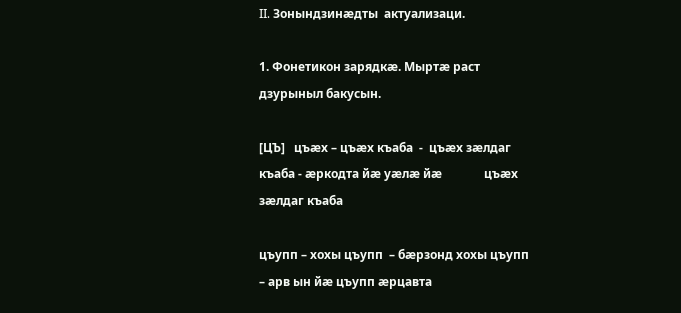II. Зонындзинæдты  актуализаци.

1. Фонетикон зарядкӕ. Мыртæ раст дзурыныл бакусын.

[ЦЪ]   цъӕх – цъӕх къаба  -  цъӕх зӕлдаг къаба - ӕркодта йӕ уӕлӕ йӕ              цъӕх зӕлдаг къаба

цъупп – хохы цъупп  – бӕрзонд хохы цъупп – арв ын йӕ цъупп ӕрцавта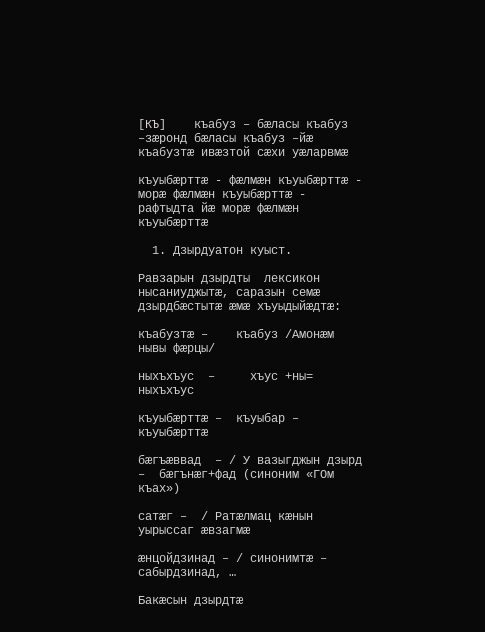[КЪ]    къабуз – бӕласы къабуз –зӕронд бӕласы къабуз –йӕ къабузтӕ ивӕзтой сӕхи уӕларвмӕ

къуыбӕрттӕ - фӕлмӕн къуыбӕрттӕ - морӕ фӕлмӕн къуыбӕрттӕ - рафтыдта йӕ морӕ фӕлмӕн къуыбӕрттӕ

  1. Дзырдуатон куыст.

Равзарын дзырдты  лексикон нысаниуджытæ, саразын семӕ дзырдбӕстытӕ æмæ хъуыдыйӕдтӕ:

къабузтӕ –    къабуз /Амонæм нывы фæрцы/

ныхъхъус  –     хъус +ны= ныхъхъус

къуыбӕрттӕ –  къуыбар – къуыбæрттæ

бӕгъӕввад  – / У вазыгджын дзырд –  бæгънæг+фад (синоним «ГОм къах»)

сатӕг –  / Ратæлмац кæнын уырыссаг æвзагмæ

ӕнцойдзинад – / синонимтæ – сабырдзинад, …

Бакӕсын дзырдтæ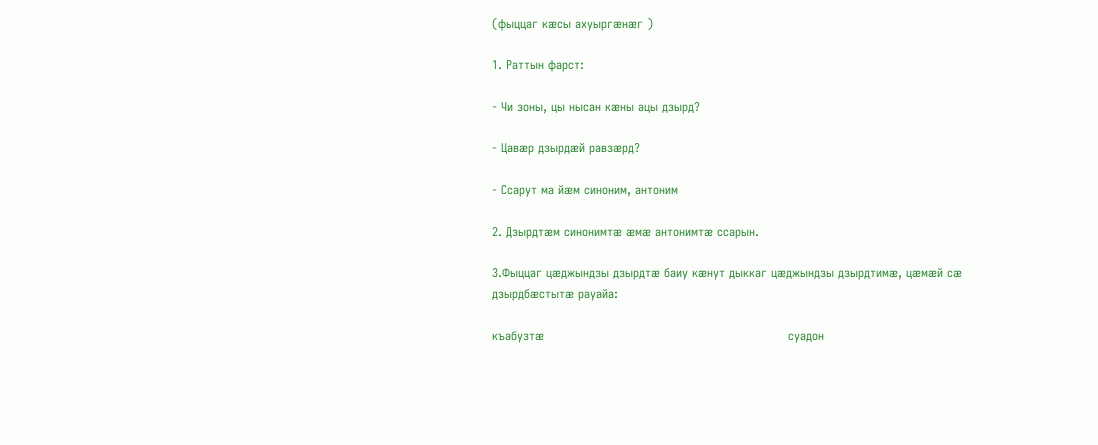(фыццаг кӕсы ахуыргӕнӕг )

1. Раттын фарст:

- Чи зоны, цы нысан кӕны ацы дзырд?

- Цавӕр дзырдӕй равзӕрд?

- Ссарут ма йæм синоним, антоним

2. Дзырдтӕм синонимтӕ æмæ антонимтӕ ссарын.

3.Фыццаг цӕджындзы дзырдтӕ баиу кӕнут дыккаг цӕджындзы дзырдтимӕ, цӕмӕй сӕ дзырдбӕстытӕ рауайа:

къабузтӕ                                                             суадон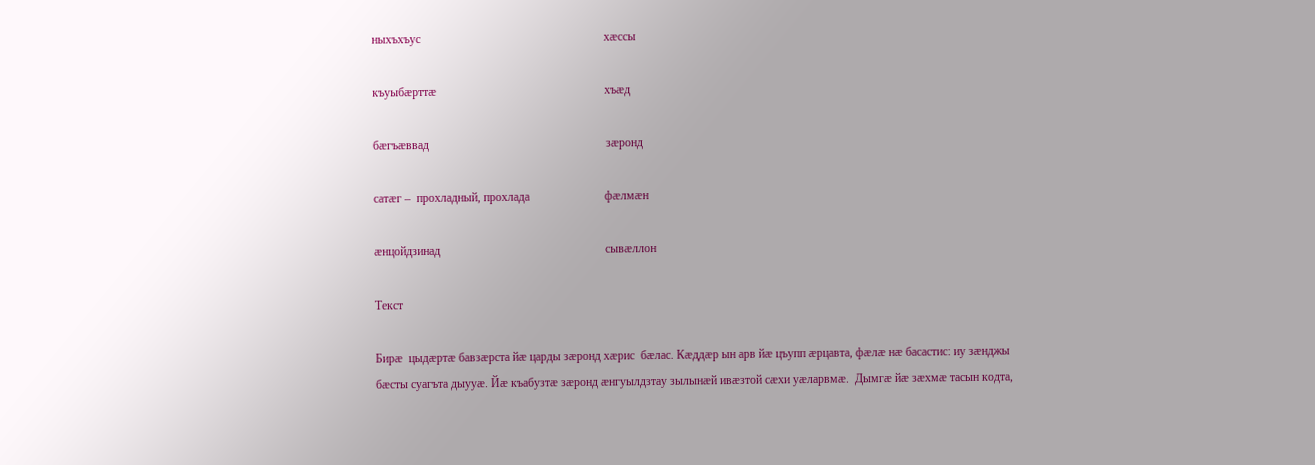ныхъхъус                                                             хӕссы

къуыбӕрттӕ                                                        хъӕд

бӕгъӕввад                                                           зӕронд

сатӕг –  прохладный, прохлада                         фӕлмӕн

ӕнцойдзинад                                                       сывӕллон

Текст

Бирæ  цыдæртæ бавзæрста йæ царды зæронд хæрис  бæлас. Кæддæр ын арв йæ цъупп æрцавта, фæлæ нæ басастис: иу зæнджы  бæсты суагъта дыууæ. Йæ къабузтæ зæронд æнгуылдзтау зылынæй ивæзтой сæхи уæларвмæ.  Дымгæ йæ зæхмæ тасын кодта,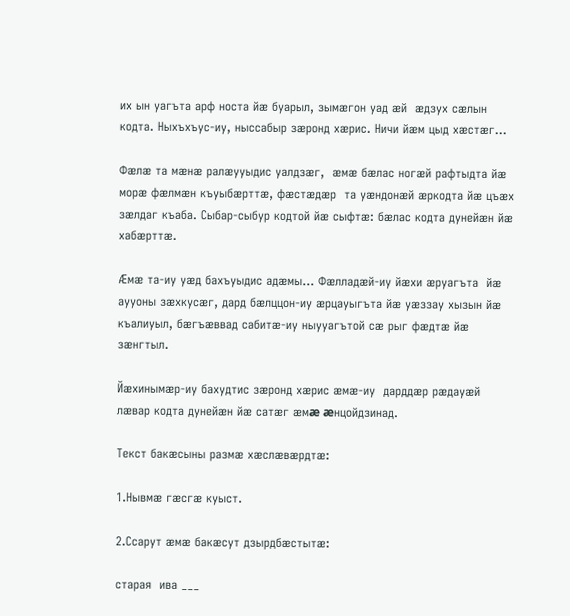их ын уагъта арф носта йæ буарыл, зымæгон уад æй  æдзух сæлын кодта. Ныхъхъус-иу, ныссабыр зæронд хæрис. Ничи йæм цыд хæстæг…

Фæлæ та мæнæ ралæууыдис уалдзæг,  æмæ бæлас ногæй рафтыдта йæ морæ фæлмæн къуыбæрттæ, фæстæдæр  та уæндонæй æркодта йæ цъæх зæлдаг къаба. Сыбар-сыбур кодтой йæ сыфтæ: бæлас кодта дунейæн йæ хабæрттæ.

Æмæ та-иу уæд бахъуыдис адæмы… Фæлладæй-иу йæхи æруагъта  йæ аууоны зæхкусæг, дард бæлццон-иу æрцауыгъта йæ уæззау хызын йæ къалиуыл, бæгъæввад сабитæ-иу ныууагътой сæ рыг фæдтæ йæ зæнгтыл.

Йæхинымæр-иу бахудтис зæронд хæрис æмæ-иу  дарддæр рæдауæй лæвар кодта дунейæн йæ сатæг æмæ æнцойдзинад.

Текст бакӕсыны размӕ хӕслӕвӕрдтӕ:

1.Нывмӕ гӕсгӕ куыст.

2.Ссарут ӕмӕ бакӕсут дзырдбӕстытӕ:

старая  ива ___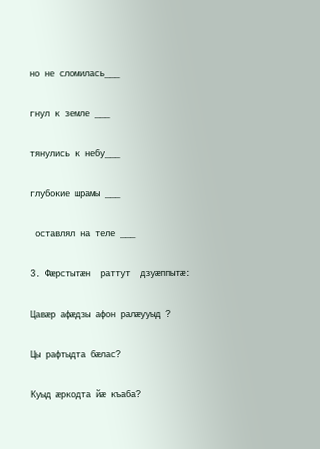но не сломилась___

гнул к земле ___

тянулись к небу___

глубокие шрамы ___

 оставлял на теле ___

3. Фӕрстытӕн  раттут  дзуӕппытӕ:

Цавӕр афӕдзы афон ралӕууыд ?

Цы рафтыдта бӕлас?

Куыд ӕркодта йӕ къаба?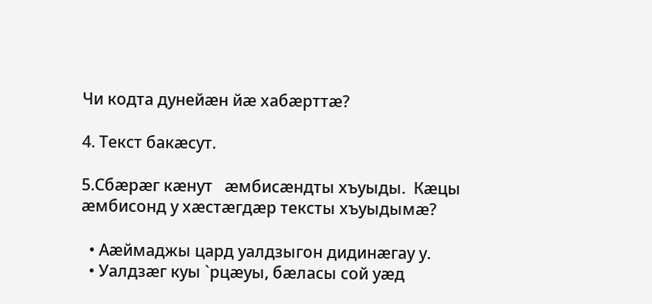Чи кодта дунейӕн йӕ хабӕрттӕ?

4. Текст бакӕсут.

5.Сбӕрӕг кӕнут   ӕмбисӕндты хъуыды.  Кӕцы ӕмбисонд у хӕстӕгдӕр тексты хъуыдымӕ?

  • Аӕймаджы цард уалдзыгон дидинӕгау у.
  • Уалдзӕг куы `рцӕуы, бӕласы сой уӕд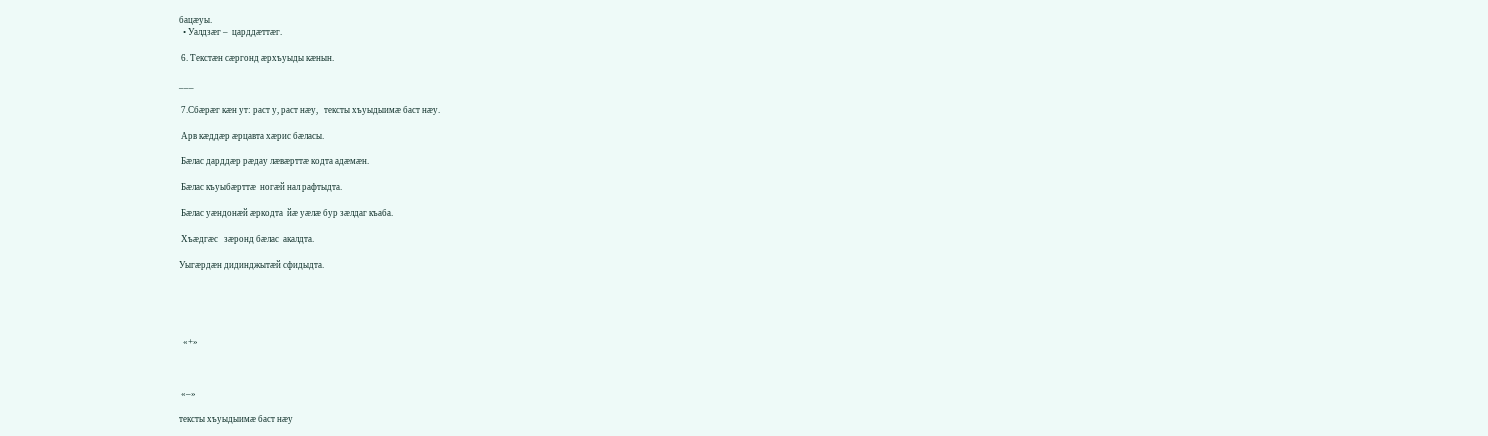бацӕуы.
  • Уалдзӕг –  царддӕттӕг.

 6. Текстӕн сӕргонд ӕрхъуыды кӕнын.

___

 7.Сбæрæг кæн ут: раст у, раст нæу,   тексты хъуыдыимӕ баст нӕу.

 Арв кӕддӕр ӕрцавта хӕрис бӕласы.

 Бӕлас дарддӕр рӕдау лӕвӕрттӕ кодта адӕмӕн.

 Бӕлас къуыбӕрттӕ  ногӕй нал рафтыдта.

 Бӕлас уӕндонӕй ӕркодта  йӕ уӕлӕ бур зӕлдаг къаба.

 Хъӕдгӕс   зӕронд бӕлас  акалдта.

Уыгæрдæн дидинджытæй сфидыдта.





  «+»



 «–»

тексты хъуыдыимӕ баст нӕу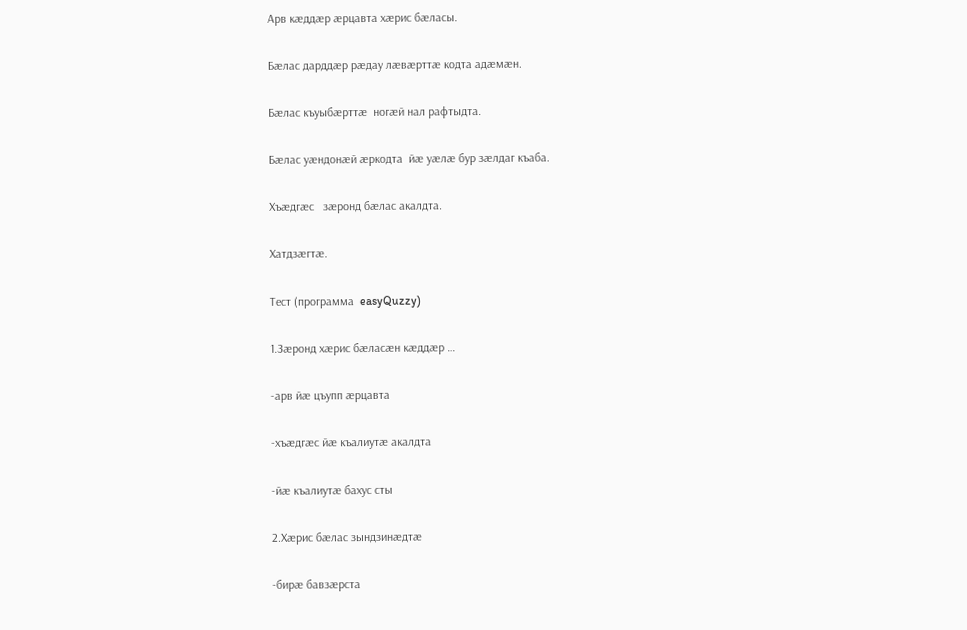Арв кӕддӕр ӕрцавта хӕрис бӕласы.

Бӕлас дарддӕр рӕдау лӕвӕрттӕ кодта адӕмӕн.

Бӕлас къуыбӕрттӕ  ногӕй нал рафтыдта.

Бӕлас уӕндонӕй ӕркодта  йӕ уӕлӕ бур зӕлдаг къаба.

Хъӕдгӕс   зӕронд бӕлас акалдта.

Хатдзæгтæ.

Тест (программа  easyQuzzy)

1.Зӕронд хӕрис бӕласӕн кӕддӕр …

-арв йӕ цъупп ӕрцавта

-хъӕдгӕс йӕ къалиутӕ акалдта

-йӕ къалиутӕ бахус сты

2.Хӕрис бӕлас зындзинӕдтӕ

-бирӕ бавзӕрста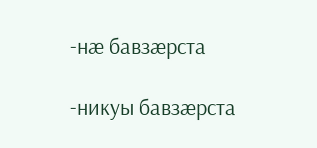-нӕ бавзӕрста

-никуы бавзӕрста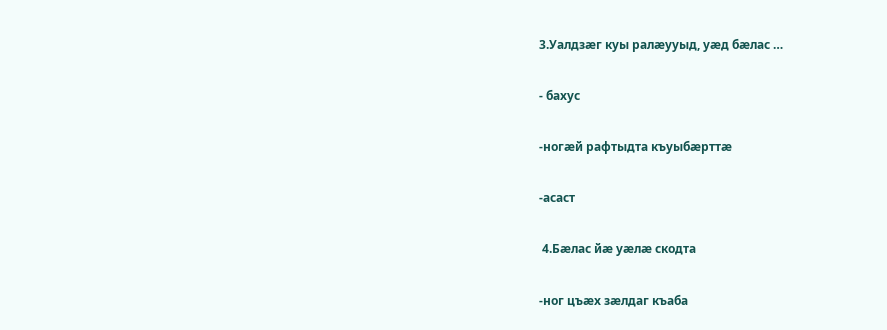3.Уалдзӕг куы ралӕууыд, уӕд бӕлас …

- бахус

-ногӕй рафтыдта къуыбӕрттӕ

-асаст

 4.Бӕлас йӕ уӕлӕ скодта

-ног цъӕх зӕлдаг къаба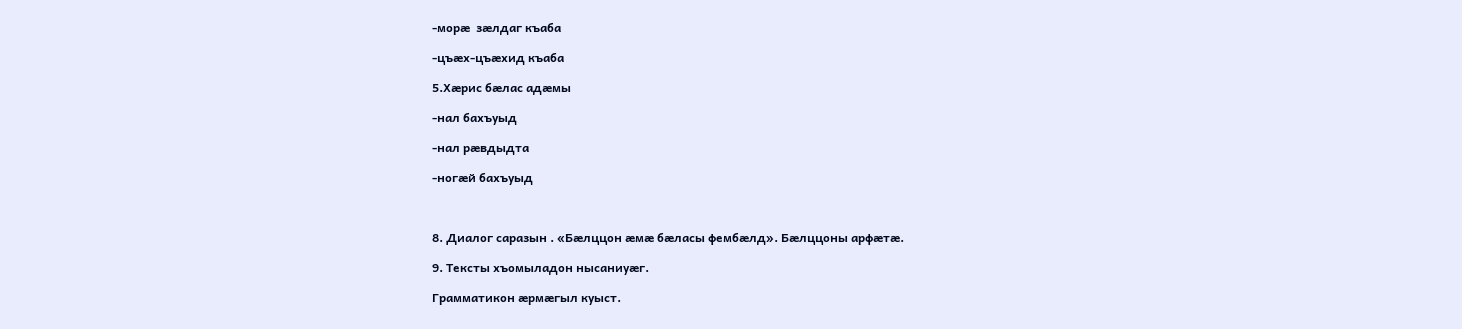-морӕ  зӕлдаг къаба

-цъӕх-цъӕхид къаба

5.Хӕрис бӕлас адӕмы

-нал бахъуыд

-нал рӕвдыдта

-ногӕй бахъуыд



8. Диалог саразын . «Бӕлццон ӕмӕ бӕласы фембӕлд». Бӕлццоны арфӕтӕ.

9. Тексты хъомыладон нысаниуӕг.

Грамматикон ӕрмӕгыл куыст.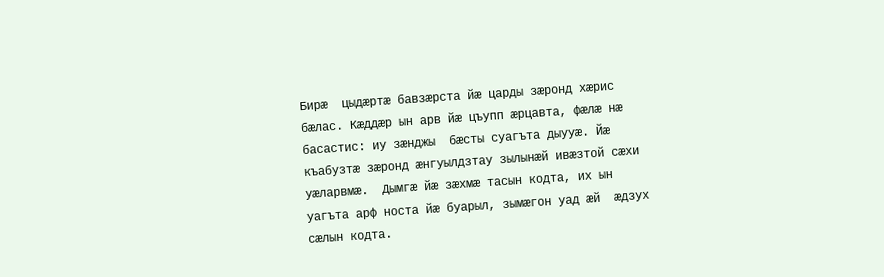Бирæ  цыдæртæ бавзæрста йæ царды зæронд хæрис бæлас. Кæддæр ын арв йæ цъупп æрцавта, фæлæ нæ басастис: иу зæнджы  бæсты суагъта дыууæ. Йæ къабузтæ зæронд æнгуылдзтау зылынæй ивæзтой сæхи уæларвмæ.  Дымгæ йæ зæхмæ тасын кодта, их ын уагъта арф носта йæ буарыл, зымæгон уад æй  æдзух сæлын кодта.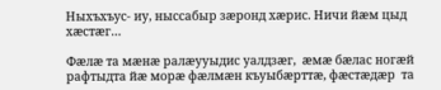Ныхъхъус- иу, ныссабыр зæронд хæрис. Ничи йæм цыд хæстæг…

Фæлæ та мæнæ ралæууыдис уалдзæг,  æмæ бæлас ногæй рафтыдта йæ морæ фæлмæн къуыбæрттæ, фæстæдæр  та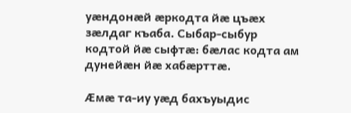уæндонæй æркодта йæ цъæх зæлдаг къаба. Сыбар-сыбур кодтой йæ сыфтæ: бæлас кодта ам дунейæн йæ хабæрттæ.

Æмæ та-иу уæд бахъуыдис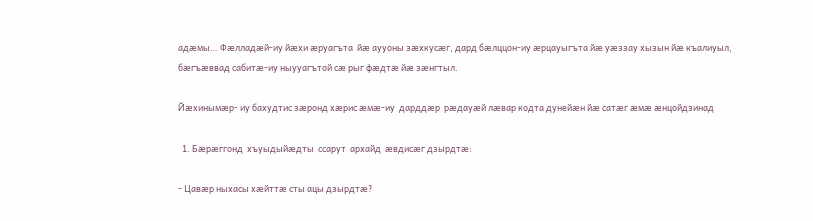адæмы… Фæлладæй-иу йæхи æруагъта  йæ аууоны зæхкусæг, дард бæлццон-иу æрцауыгъта йæ уæззау хызын йæ къалиуыл, бæгъæввад сабитæ-иу ныууагътой сæ рыг фæдтæ йæ зæнгтыл.

Йæхинымæр- иу бахудтис зæронд хæрис æмæ-иу  дарддæр  рæдауæй лæвар кодта дунейæн йæ сатæг æмæ æнцойдзинад

  1. Бӕрӕггонд  хъуыдыйӕдты  ссарут  архайд  ӕвдисӕг дзырдтӕ:

- Цавӕр ныхасы хӕйттӕ сты ацы дзырдтӕ?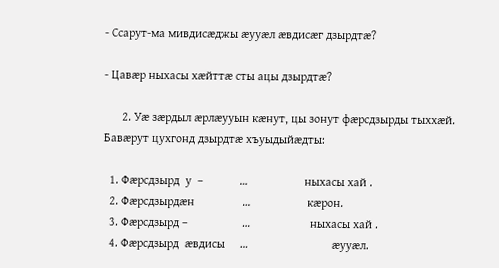- Ссарут-ма мивдисӕджы ӕууӕл ӕвдисӕг дзырдтӕ?

- Цавӕр ныхасы хæйттæ сты ацы дзырдтӕ?

      2. Уӕ зӕрдыл ӕрлӕууын кӕнут, цы зонут фӕрсдзырды тыххӕй.  Бавæрут цухгонд дзырдтæ хъуыдыйæдты:

  1. Фæрсдзырд  у  –            …                   ныхасы хай .
  2. Фæрсдзырдæн                …                   кæрон.
  3. Фæрсдзырд –                  …                    ныхасы хай .
  4. Фæрсдзырд  æвдисы     …                            æууæл.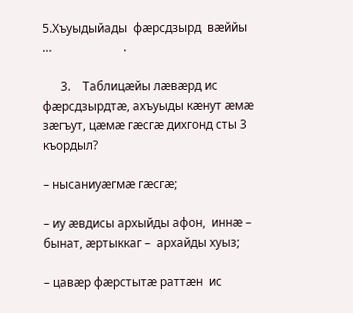5.Хъуыдыйады  фæрсдзырд  вæййы    …                        .

      3.    Таблицæйы лæвæрд ис фæрсдзырдтæ, ахъуыды кӕнут ӕмӕ зӕгъут, цæмæ гæсгæ дихгонд сты 3 къордыл?

– нысаниуæгмæ гæсгæ;

– иу æвдисы архыйды афон,  иннæ – бынат, æртыккаг –  архайды хуыз;

– цавӕр фӕрстытӕ раттӕн  ис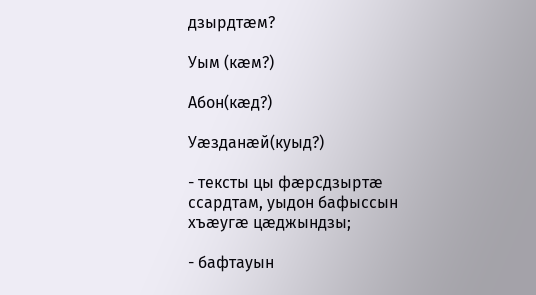дзырдтӕм?

Уым (кӕм?)

Абон(кӕд?)

Уӕзданӕй(куыд?)

- тексты цы фæрсдзыртæ ссардтам, уыдон бафыссын хъæугæ цæджындзы;

- бафтауын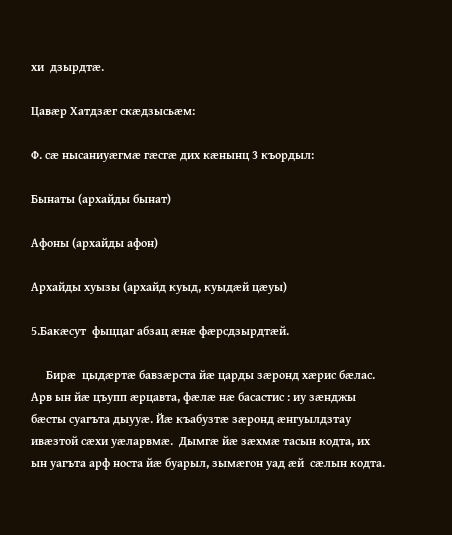хи  дзырдтæ.

Цавӕр Хатдзӕг скӕдзысьӕм:

Ф. сæ нысаниуæгмæ гæсгæ дих кæнынц 3 къордыл:

Бынаты (архайды бынат)

Афоны (архайды афон)

Архайды хуызы (архайд куыд, куыдæй цæуы)

5.Бакæсут  фыццаг абзац æнæ фæрсдзырдтæй.

     Бирæ  цыдæртæ бавзæрста йæ царды зæронд хæрис бæлас. Арв ын йæ цъупп æрцавта, фæлæ нæ басастис : иу зæнджы  бæсты суагъта дыууæ. Йæ къабузтæ зæронд æнгуылдзтау ивæзтой сæхи уæларвмæ.  Дымгæ йæ зæхмæ тасын кодта, их ын уагъта арф носта йæ буарыл, зымæгон уад æй  сæлын кодта.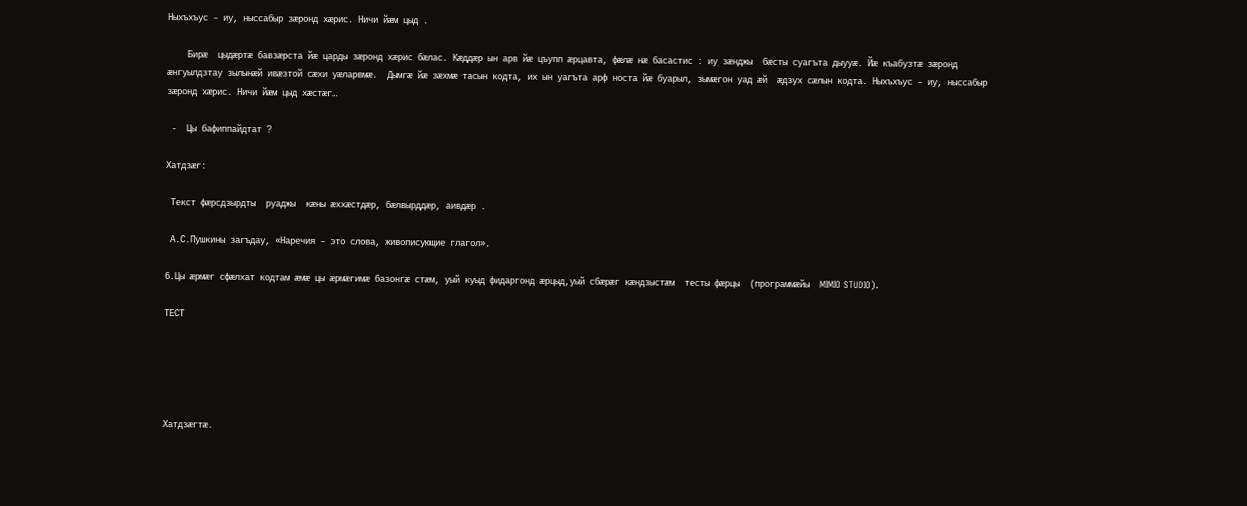Ныхъхъус – иу, ныссабыр зæронд хæрис. Ничи йæм цыд .

    Бирæ  цыдæртæ бавзæрста йæ царды зæронд хæрис бæлас. Кæддæр ын арв йæ цъупп æрцавта, фæлæ нæ басастис : иу зæнджы  бæсты суагъта дыууæ. Йæ къабузтæ зæронд æнгуылдзтау зылынæй ивæзтой сæхи уæларвмæ.  Дымгæ йæ зæхмæ тасын кодта, их ын уагъта арф носта йæ буарыл, зымæгон уад æй  æдзух сæлын кодта. Ныхъхъус – иу, ныссабыр зæронд хæрис. Ничи йæм цыд хæстæг…

 -  Цы бафиппайдтат ?

Хатдзæг:

 Текст фæрсдзырдты  руаджы  кæны æххæстдæр, бæлвырддæр, аивдæр .

 А.С.Пушкины загъдау, «Наречия – это слова, живописующие глагол».

6.Цы ӕрмӕг сфӕлхат кодтам ӕмӕ цы ӕрмӕгимӕ базонгӕ стӕм, уый куыд фидаргонд ӕрцыд,уый сбӕрӕг кӕндзыстӕм  тесты фӕрцы  (программæйы  MIMIO STUDIO).

ТЕСТ





Хатдзӕгтӕ.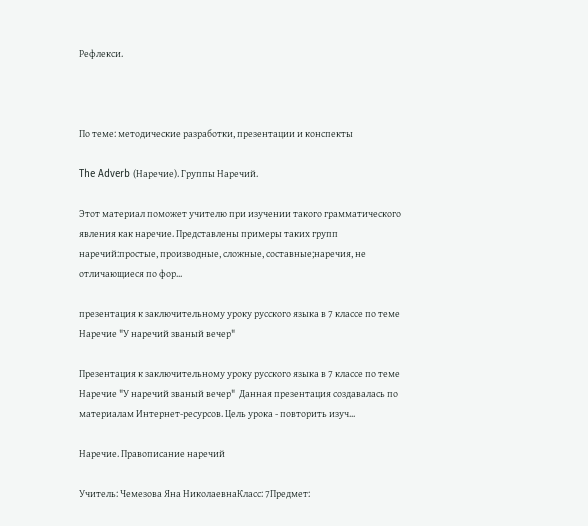Рефлекси.



По теме: методические разработки, презентации и конспекты

The Adverb (Наречие). Группы Наречий.

Этот материал поможет учителю при изучении такого грамматического явления как наречие. Представлены примеры таких групп наречий:простые, производные, сложные, составные;наречия, не отличающиеся по фор...

презентация к заключительному уроку русского языка в 7 классе по теме Наречие "У наречий званый вечер"

Презентация к заключительному уроку русского языка в 7 классе по теме Наречие "У наречий званый вечер"  Данная презентация создавалась по материалам Интернет-ресурсов. Цель урока - повторить изуч...

Наречие. Правописание наречий

Учитель: Чемезова Яна НиколаевнаКласс: 7Предмет: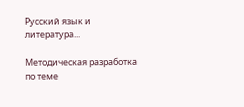Русский язык и литература...

Методическая разработка по теме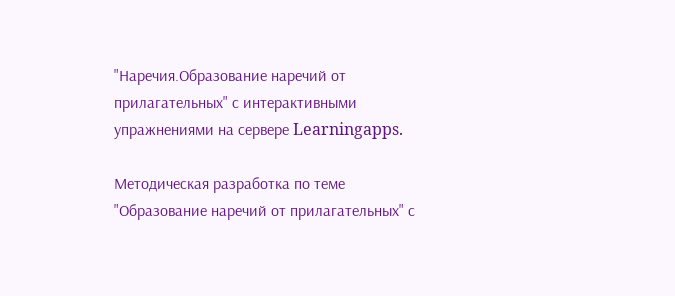"Наречия.Образование наречий от прилагательных" с интерактивными упражнениями на сервере Learningapps.

Методическая разработка по теме "Образование наречий от прилагательных" с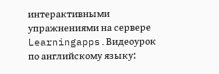интерактивными упражнениями на сервере Learningapps.Видеоурок по английскому языку: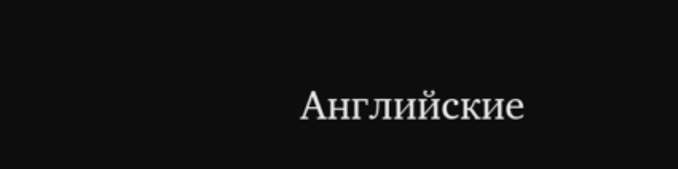Английские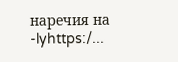наречия на -lyhttps:/...